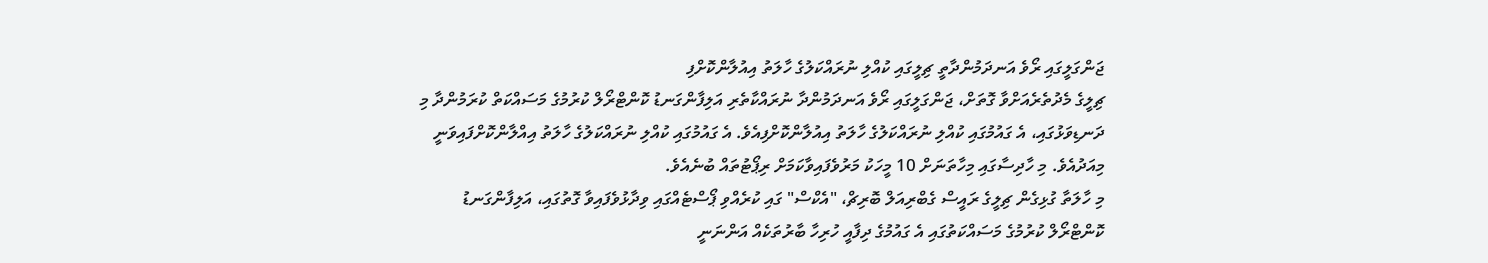ޖަންގަލީގައި ރޯވެ އަނދަމުންދާތީ ޗިލީގައި ކުއްލި ނުރައްކަލުގެ ހާލަތު އިއުލާންކޮށްފި
ޗިލީގެ މެދުތެރެއަށްވާ ގޮތަށް، ޖަންގަލީގައި ރޯވެ އަނދަމުންދާ ނުރައްކާތެރި އަލިފާންގަނޑު ކޮންޓްރޯލް ކުރުމުގެ މަސައްކަތް ކުރަމުންދާ މި ދަނޑިވަޅުގައި، އެ ގައުމުގައި ކުއްލި ނުރައްކަލުގެ ހާލަތު އިއުލާންކޮށްފިއެވެ. އެ ގައުމުގައި ކުއްލި ނުރައްކަލުގެ ހާލަތު އިއްލާންކޮށްފައިވަނީ މިއަދުއެވެ. މި ހާދިސާގައި މިހާތަނަށް 10 މީހަކު މަރުވެފައިވާކަމަށް ރިޕޯޓުތައް ބުނެއެވެ.
މި ހާލަތާ ގުޅިގެން ޗިލީގެ ރައީސް ގެބްރިއަލް ބޮރިޗް، "އެކްސް" ގައި ކުރެއްވި ޕޯސްޓެއްގައި ވިދާޅުވެފައިވާ ގޮތުގައި، އަލިފާންގަނޑު ކޮންޓްރޯލް ކުރުމުގެ މަސައްކަތުގައި އެ ގައުމުގެ ދިފާއީ ހުރިހާ ބާރުތަކެއް އަންނަނީ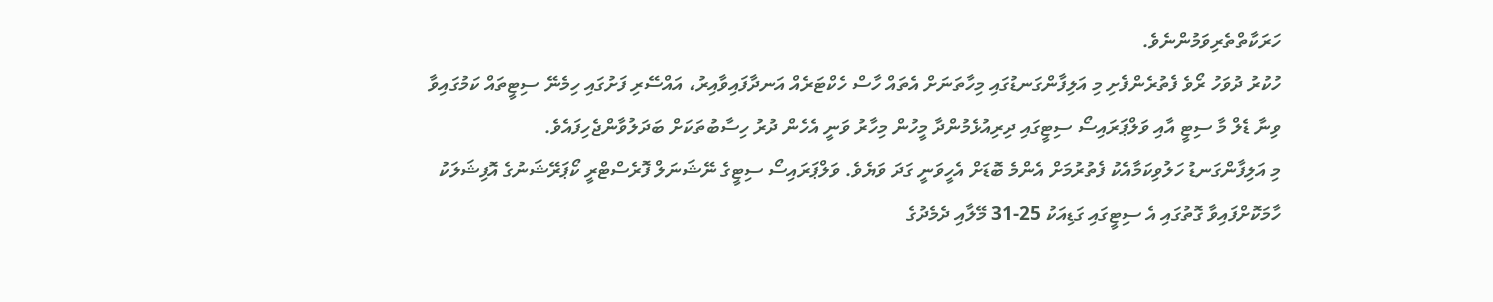ހަރަކާތްތެރިވަމުންނެވެ.
ހުކުރު ދުވަހު ރޯވެ ފެތުރެންފެށި މި އަލިފާންގަނޑުގައި މިހާތަނަށް އެތައް ހާސް ހެކްޓަރެއް އަނދާފައިވާއިރު، އައްސޭރި ފަށުގައި ހިމެނޭ ސިޓީތައް ކަމުގައިވާ ވިނާ ޑެލް މާ ސިޓީ އާއި ވަލްޕަރައިސޯ ސިޓީގައި ދިރިއުޅެމުންދާ މީހުން މިހާރު ވަނީ އެހެން ދުރު ހިސާބުތަކަށް ބަދަލުވާންޖެހިފައެވެ.
މި އަލިފާންގަނޑު ހަލުވިކަމާއެކު ފެތުރުމަށް އެންމެ ބޮޑަށް އެހީވަނީ ގަދަ ވަޔެވެ. ވަލްޕަރައިސޯ ސިޓީގެ ނޭޝަނަލް ފޮރެސްޓްރީ ކޯޕަރޭޝަނުގެ އޮފިޝަލަކު ހާމަކޮށްފައިވާ ގޮތުގައި އެ ސިޓީގައި ގަޑިއަކު 25-31 މޭލާއި ދެމެދުގެ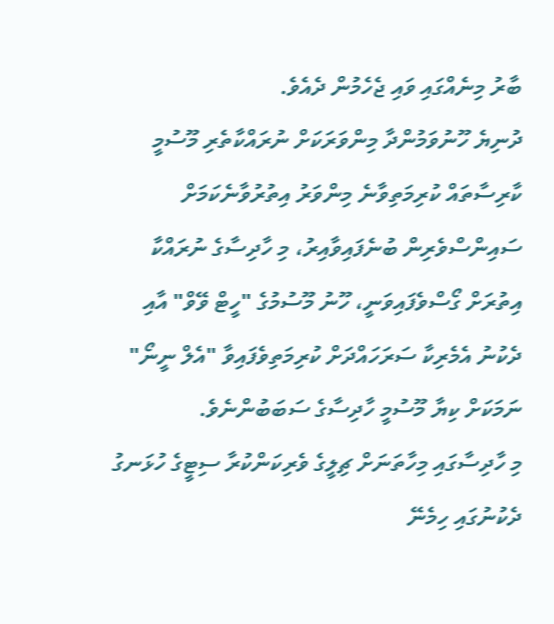ބާރު މިނެއްގައި ވައި ޖެހެމުން ދެއެވެ.
ދުނިޔެ ހޫނުވަމުންދާ މިންވަރަކަށް ނުރައްކާތެރި މޫސުމީ ކާރިސާތައް ކުރިމަތިވާނެ މިންވަރު އިތުރުވާނެކަމަށް ސައިންސްވެރިން ބުނެފައިވާއިރު، މި ހާދިސާގެ ނުރައްކާ އިތުރަށް ގޯސްވެފައިވަނީ، ހޫނު މޫސުމުގެ "ހީޓް ވޭވް" އާއި ދެކުނު އެމެރިކާ ސަރަހައްދަށް ކުރިމަތިވެފައިވާ "އެލް ނީނޯ" ނަމަކަށް ކިޔާ މޫސުމީ ހާދިސާގެ ސަބަބުންނެވެ.
މި ހާދިސާގައި މިހާތަނަށް ޗިލީގެ ވެރިކަންކުރާ ސިޓީގެ ހުޅަނގު ދެކުނުގައި ހިމެނޭ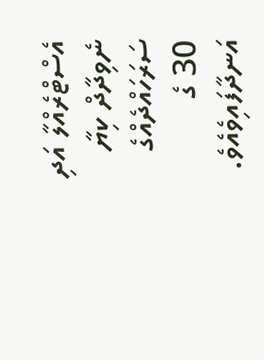އެސްޓްރެއްލާ އަދި ނެވިދާދް ކިޔާ ސަރަހައްދެއްގެ 30 ގެ އަނދާފައިވެއެވެ.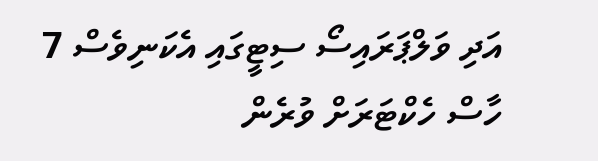އަދި ވަލްޕަރައިސޯ ސިޓީގައި އެކަނިވެސް 7 ހާސް ހެކްޓަރަށް ވުރެން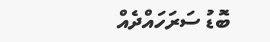ބޮޑު ސަރަހައްދެއް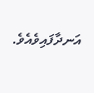އަނދާފައިވެއެވެ.